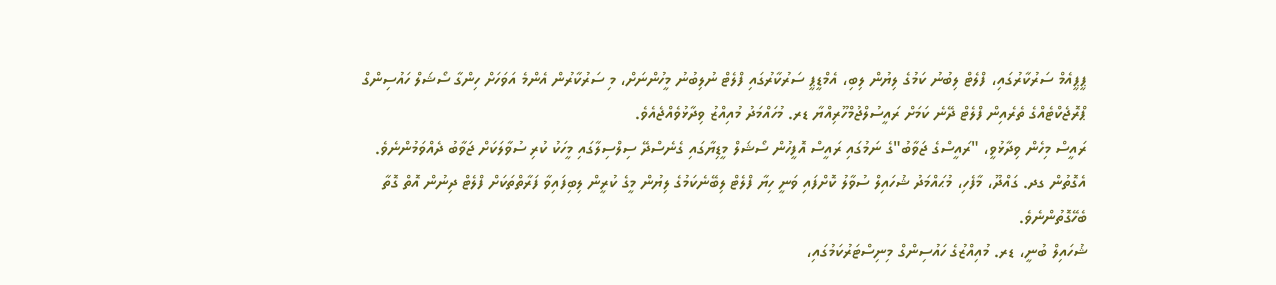ޕީޕީއެމް ސަރުކާރުގައި، ފްލެޓް ލިބުނު ކަމުގެ ލިޔުން ލިބި، އެމްޑީޕީ ސަރުކާރުގައި ފްލެޓް ނުލިބުނު މީހުންނަށް، މި ސަރުކާރުން އެންމެ އަވަހަށް ހިންގާ ސޯޝަލް ހައުސިންގް ޕްރޮޖެކްޓެއްގެ ތެރެއިން ފްލެޓް ދޭނެ ކަމަށް ރައީސުލްޖުމްހޫރިއްޔާ ޑރ. މުހައްމަދު މުއިއްޒު ވިދާޅުވެއްޖެއެވެ.
ރައީސް މިހެން ވިދާޅުވީ، "ރައީސްގެ ޖަވާބު"ގެ ނަމުގައި ރައީސް އޮފީހުން ސޯޝަލް މީޑިޔާގައި ގެނެސްދޭ ސިލްސިލާގައި މީހަކު ކުރި ސުވާލަކަށް ޖަވާބު ދެއްވަމުންނެވެ.
އެގޮތުން ގދ. ގައްދޫ، މާފެހި، މުޙައްމަދު ޝުހައިލް ސުވާލު ކޮށްފައި ވަނީ ހިޔާ ފްލެޓް ލިބޭނެކަމުގެ ލިޔުން މީގެ ކުރީން ލިބިފައިވާ ފަރާތްތަކަށް ފްލެޓް ދިނުން އޮތް ގޮތާ ބެހޭގޮތުންނެވެ.
ޝުހައިލް ބުނީ، ޑރ. މުއިއްޒުގެ ހައުސިންގް މިނިސްޓަރުކަމުގައި،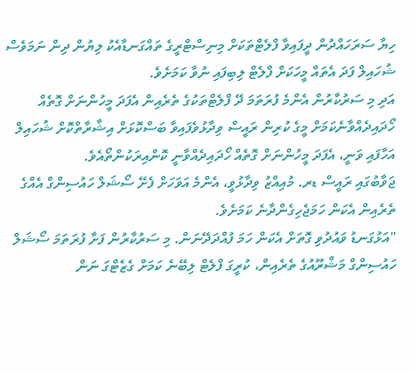ހިޔާ ސަރަހައްދުން ދީފައިވާ ފްލެޓްތަކަށް މިނިސްޓްރީގެ ތައްގަނޑާއެކު ލިޔުން ދިން ނަމަވެސް ޝުހައިލް ފަދަ އެތައް މީހަކަށް ފްލެޓް ލިބިފައި ނުވާ ކަމަށެވެ.
އަދި މި ސަރުކާރުން އެންމެ ފުރަތަމަ ދޭ ފްލެޓްތަކުގެ ތެރެއިން އެފަދަ މީހުންނަށް ގޮތެއް ހޯދައިދެއްވާނެކަމަށް މީގެ ކުރިން ރައީސް ވިދާޅުވެފައިވާ ބަސްކޮޅަށް އިޝާރާތްކޮށް ޝުހައިލް އަހާފައި ވަނީ، އެފަދަ މީހުންނަށް ގޮތެއް ހޯދައިދެއްވާނީ ކޮންއިރަކުންތޯއެވެ.
ޖަވާބުގައި ރައީސް ޑރ. މުއިއްޒު ވިދާޅުވީ، އެންމެ އަވަހަށް ފެށޭ ސޯޝަލް ހައުސިންގް އެއްގެ ތެރެއިން އެކަން ހަމަޖެހިގެންދާނެ ކަމަށެވެ.
"އަޅުގަނޑު ވައުދުވި ގޮތަށް އެކަން ހަމަ ފުއްދަދޭނަން. މި ސަރުކާރުން ފަށާ ފުރަތަމަ ސޯޝަލް ހައުސިންގް މަޝްރޫއުގެ ތެރެއިން، ކުރީގަ ފްލެޓް ލިބޭނެ ކަމަށް ގެޒެޓްގަ ނަން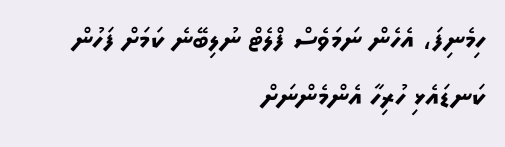ހިމެނިފަ، އެހެން ނަމަވެސް ފްލެޓް ނުލިބޭނެ ކަމަށް ފަހުން ކަނޑައެޅި ހުރިހާ އެންމެންނަށް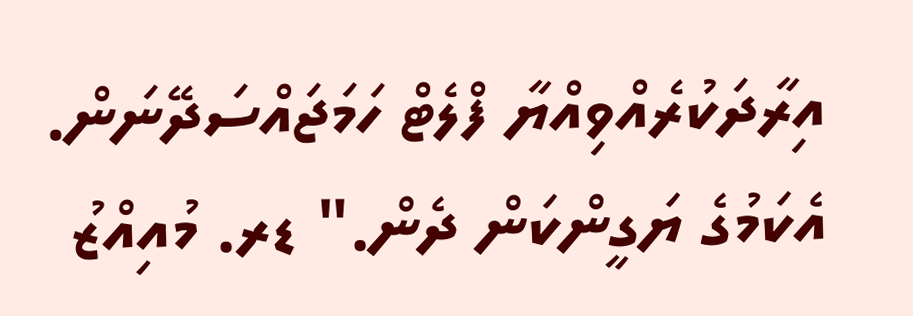އިރާދަކުރެއްވިއްޔާ ފްލެޓް ހަމަޖައްސަދޭނަން. އެކަމުގެ ޔަގީންކަން ދެން." ޑރ. މުއިއްޒު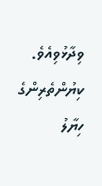ވިދާޅުވިއެވެ.
ކިޔުންތެރިންގެ ހިޔާލު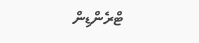ޓްރެންޑިން